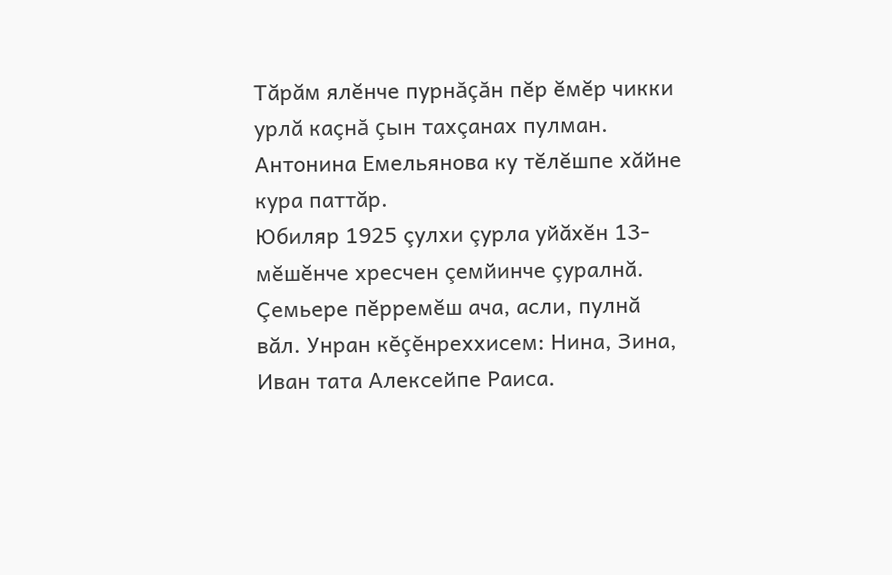Тăрăм ялĕнче пурнăçăн пĕр ĕмĕр чикки урлă каçнă çын тахçанах пулман. Антонина Емельянова ку тĕлĕшпе хăйне кура паттăр.
Юбиляр 1925 çулхи çурла уйăхĕн 13-мĕшĕнче хресчен çемйинче çуралнă. Çемьере пĕрремĕш ача, асли, пулнă вăл. Унран кĕçĕнреххисем: Нина, Зина, Иван тата Алексейпе Раиса.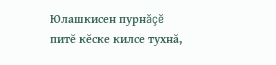Юлашкисен пурнăçĕ питĕ кĕске килсе тухнă,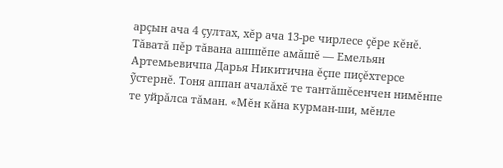арçын ача 4 çултах, хĕр ача 13-ре чирлесе çĕре кĕнĕ.
Тăватă пĕр тăвана ашшĕпе амăшĕ — Емельян Артемьевичпа Дарья Никитична ĕçпе пиçĕхтерсе ỹстернĕ. Тоня аппан ачалăхĕ те тантăшĕсенчен нимĕнпе те уйрăлса тăман. «Мĕн кăна курман-ши, мĕнле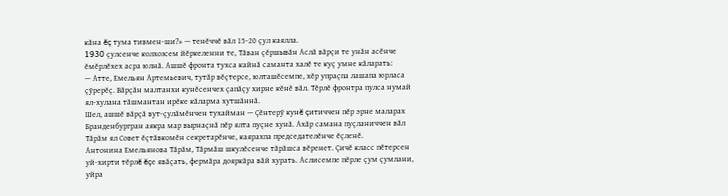кăна ĕç тума тивмен-ши?» — тенĕччĕ вăл 15-20 çул каялла.
1930 çулсенче колхозсем йĕркеленни те, Тăван çĕршывăн Аслă вăрçи те унăн асĕнче ĕмĕрлĕхех асра юлнă. Ашшĕ фронта тухса кайнă саманта халĕ те куç умне кăларать:
— Атте, Емельян Артемьевич, тутăр вĕçтерсе, юлташĕсемпе, хĕр упраçпа лашапа юрласа çỹрерĕç. Вăрçăн малтанхи кунĕсенчех çапăçу хирне кĕнĕ вăл. Тĕрлĕ фронтра пулса нумай ял-хулана тăшмантан ирĕке кăларма хутшăннă.
Шел, ашшĕ вăрçă вут-çулăмĕнчен тухайман — Çĕнтерỹ кунĕ çитиччен пĕр эрне маларах Бранденбургран аякра мар вырнаçнă пĕр ялта пуçне хунă. Ахăр самана пуçланиччен вăл Тăрăм ял Совет ĕçтăвкомĕн секретарĕнче, каярахпа председателĕнче ĕçленĕ.
Антонина Емельянова Тăрăм, Тăрмăш шкулĕсенче тăрăшса вĕренет. Çичĕ класс пĕтерсен уй-хирти тĕрлĕ ĕçе явăçать, фермăра дояркăра вăй хурать. Аслисемпе пĕрле çум çумлани, уйра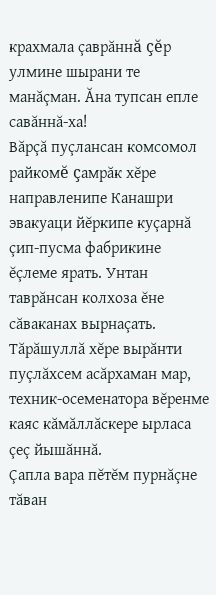крахмала çаврăннă çĕр улмине шырани те манăçман. Ăна тупсан епле савăннă-ха!
Вăрçă пуçлансан комсомол райкомĕ çамрăк хĕре направленипе Канашри эвакуаци йĕркипе куçарнă çип-пусма фабрикине ĕçлеме ярать. Унтан таврăнсан колхоза ĕне сăваканах вырнаçать. Тăрăшуллă хĕре вырăнти пуçлăхсем асăрхаман мар, техник-осеменатора вĕренме каяс кăмăллăскере ырласа çеç йышăннă.
Çапла вара пĕтĕм пурнăçне тăван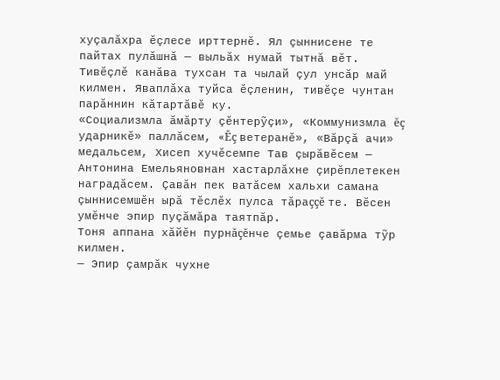хуçалăхра ĕçлесе ирттернĕ. Ял çыннисене те пайтах пулăшнă — выльăх нумай тытнă вĕт. Тивĕçлĕ канăва тухсан та чылай çул унсăр май килмен. Яваплăха туйса ĕçленин, тивĕçе чунтан парăннин кăтартăвĕ ку.
«Социализмла ăмăрту çĕнтерỹçи», «Коммунизмла ĕç ударникĕ» паллăсем, «Ĕç ветеранĕ», «Вăрçă ачи» медальсем, Хисеп хучĕсемпе Тав çырăвĕсем — Антонина Емельяновнан хастарлăхне çирĕплетекен наградăсем. Çавăн пек ватăсем хальхи самана çыннисемшĕн ырă тĕслĕх пулса тăраççĕ те. Вĕсен умĕнче эпир пуçăмăра таятпăр.
Тоня аппана хăйĕн пурнăçĕнче çемье çавăрма тỹр килмен.
— Эпир çамрăк чухне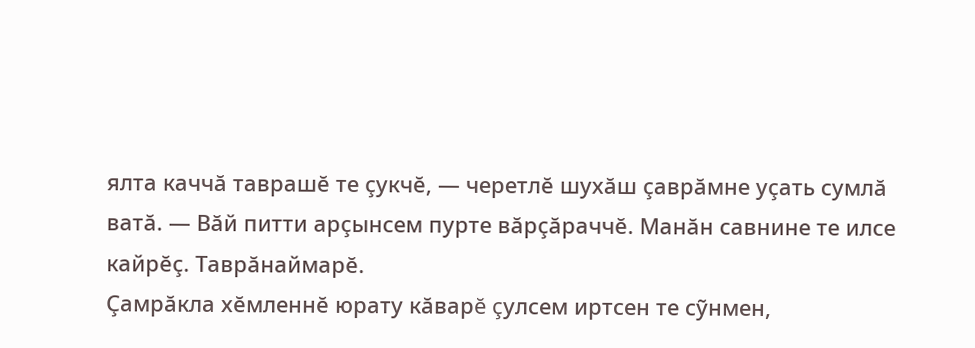ялта каччă таврашĕ те çукчĕ, — черетлĕ шухăш çаврăмне уçать сумлă ватă. — Вăй питти арçынсем пурте вăрçăраччĕ. Манăн савнине те илсе кайрĕç. Таврăнаймарĕ.
Çамрăкла хĕмленнĕ юрату кăварĕ çулсем иртсен те сỹнмен,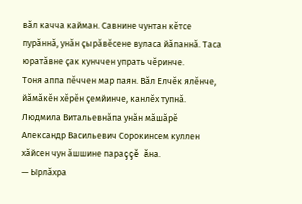вăл качча кайман. Савнине чунтан кĕтсе пурăннă, унăн çырăвĕсене вуласа йăпаннă. Таса юратăвне çак кунччен упрать чĕринче.
Тоня аппа пĕччен мар паян. Вăл Елчĕк ялĕнче, йăмăкĕн хĕрĕн çемйинче, канлĕх тупнă. Людмила Витальевнăпа унăн мăшăрĕ Александр Васильевич Сорокинсем куллен хăйсен чун ăшшине параççĕ ăна.
— Ырлăхра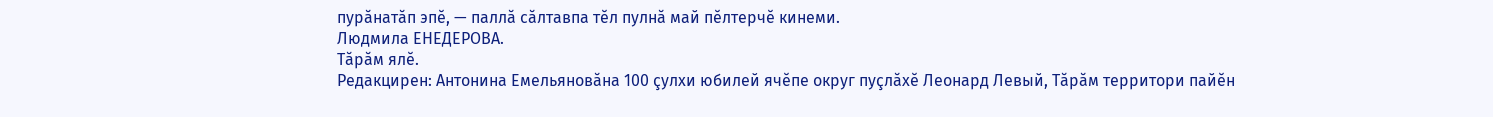пурăнатăп эпĕ, — паллă сăлтавпа тĕл пулнă май пĕлтерчĕ кинеми.
Людмила ЕНЕДЕРОВА.
Тăрăм ялĕ.
Редакцирен: Антонина Емельяновăна 100 çулхи юбилей ячĕпе округ пуçлăхĕ Леонард Левый, Тăрăм территори пайĕн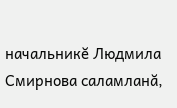начальникĕ Людмила Смирнова саламланă,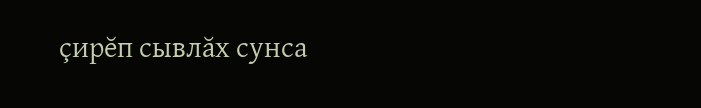çирĕп сывлăх сунса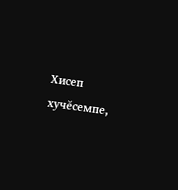Хисеп хучĕсемпе,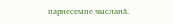парнесемпе чысланă.